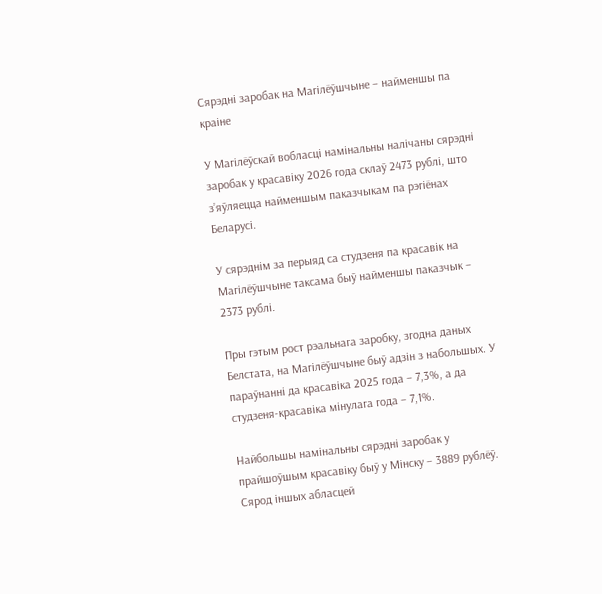Сярэдні заробак на Магілёўшчыне – найменшы па краіне

У Магілёўскай вобласці намінальны налічаны сярэдні заробак у красавіку 2026 года склаў 2473 рублі, што з’яўляецца найменшым паказчыкам па рэгіёнах Беларусі.

У сярэднім за перыяд са студзеня па красавік на Магілёўшчыне таксама быў найменшы паказчык – 2373 рублі.

Пры гэтым рост рэальнага заробку, згодна даных Белстата, на Магілёўшчыне быў адзін з набольшых. У параўнанні да красавіка 2025 года – 7,3%, а да студзеня-красавіка мінулага года – 7,1%.

Найбольшы намінальны сярэдні заробак у прайшоўшым красавіку быў у Мінску – 3889 рублёў. Сярод іншых абласцей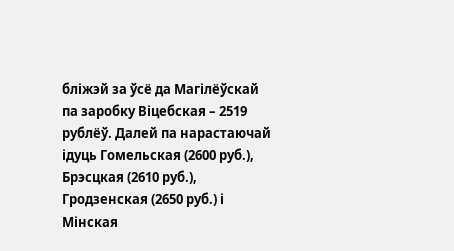бліжэй за ўсё да Магілёўскай па заробку Віцебская – 2519 рублёў. Далей па нарастаючай ідуць Гомельская (2600 руб.), Брэсцкая (2610 руб.), Гродзенская (2650 руб.) і Мінская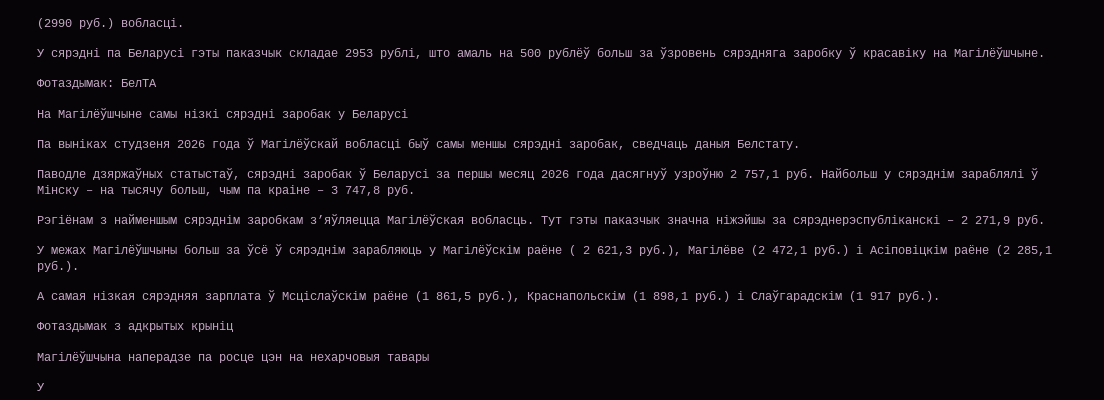(2990 руб.) вобласці.

У сярэдні па Беларусі гэты паказчык складае 2953 рублі, што амаль на 500 рублёў больш за ўзровень сярэдняга заробку ў красавіку на Магілёўшчыне.

Фотаздымак: БелТА

На Магілёўшчыне самы нізкі сярэдні заробак у Беларусі

Па выніках студзеня 2026 года ў Магілёўскай вобласці быў самы меншы сярэдні заробак, сведчаць даныя Белстату.

Паводле дзяржаўных статыстаў, сярэдні заробак ў Беларусі за першы месяц 2026 года дасягнуў узроўню 2 757,1 руб. Найбольш у сярэднім зараблялі ў Мінску – на тысячу больш, чым па краіне – 3 747,8 руб.

Рэгіёнам з найменшым сярэднім заробкам з’яўляецца Магілёўская вобласць. Тут гэты паказчык значна ніжэйшы за сярэднерэспубліканскі – 2 271,9 руб.

У межах Магілёўшчыны больш за ўсё ў сярэднім зарабляюць у Магілёўскім раёне ( 2 621,3 руб.), Магілёве (2 472,1 руб.) і Асіповіцкім раёне (2 285,1 руб.).

А самая нізкая сярэдняя зарплата ў Мсціслаўскім раёне (1 861,5 руб.), Краснапольскім (1 898,1 руб.) і Слаўгарадскім (1 917 руб.).

Фотаздымак з адкрытых крыніц

Магілёўшчына наперадзе па росце цэн на нехарчовыя тавары

У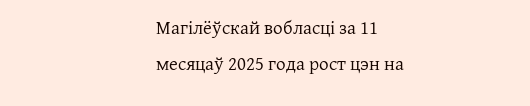Магілёўскай вобласці за 11 месяцаў 2025 года рост цэн на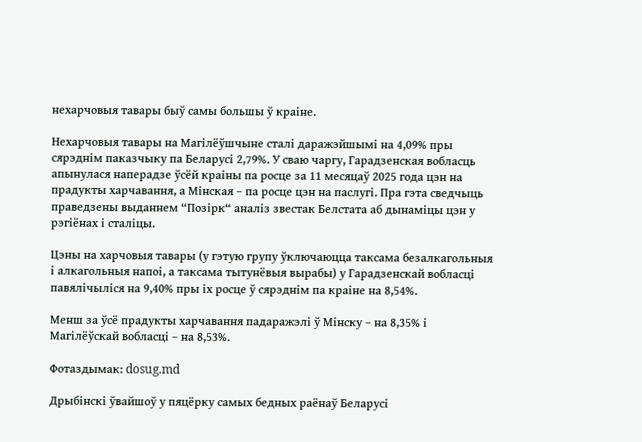нехарчовыя тавары быў самы большы ў краіне.

Нехарчовыя тавары на Магілёўшчыне сталі даражэйшымі на 4,09% пры сярэднім паказчыку па Беларусі 2,79%. У сваю чаргу, Гарадзенская вобласць апынулася наперадзе ўсёй краіны па росце за 11 месяцаў 2025 года цэн на прадукты харчавання, а Мінская – па росце цэн на паслугі. Пра гэта сведчыць праведзены выданнем “Позірк“ аналіз звестак Белстата аб дынаміцы цэн у рэгіёнах і сталіцы.

Цэны на харчовыя тавары (у гэтую групу ўключаюцца таксама безалкагольныя і алкагольныя напоі, а таксама тытунёвыя вырабы) у Гарадзенскай вобласці павялічыліся на 9,40% пры іх росце ў сярэднім па краіне на 8,54%.

Менш за ўсё прадукты харчавання падаражэлі ў Мінску – на 8,35% і Магілёўскай вобласці – на 8,53%.

Фотаздымак: dosug.md

Дрыбінскі ўвайшоў у пяцёрку самых бедных раёнаў Беларусі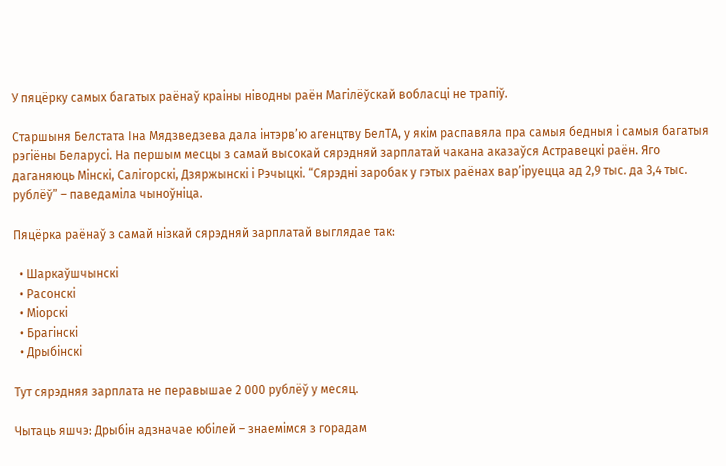У пяцёрку самых багатых раёнаў краіны ніводны раён Магілёўскай вобласці не трапіў.

Старшыня Белстата Іна Мядзведзева дала інтэрв’ю агенцтву БелТА, у якім распавяла пра самыя бедныя і самыя багатыя рэгіёны Беларусі. На першым месцы з самай высокай сярэдняй зарплатай чакана аказаўся Астравецкі раён. Яго даганяюць Мінскі, Салігорскі, Дзяржынскі і Рэчыцкі. “Сярэдні заробак у гэтых раёнах вар’іруецца ад 2,9 тыс. да 3,4 тыс. рублёў” – паведаміла чыноўніца.

Пяцёрка раёнаў з самай нізкай сярэдняй зарплатай выглядае так:

  • Шаркаўшчынскі
  • Расонскі
  • Міорскі
  • Брагінскі
  • Дрыбінскі

Тут сярэдняя зарплата не перавышае 2 000 рублёў у месяц.

Чытаць яшчэ: Дрыбін адзначае юбілей – знаемімся з горадам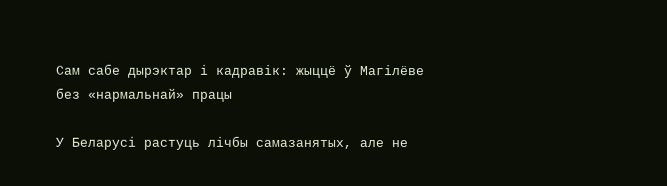Сам сабе дырэктар і кадравік: жыццё ў Магілёве без «нармальнай» працы

У Беларусі растуць лічбы самазанятых, але не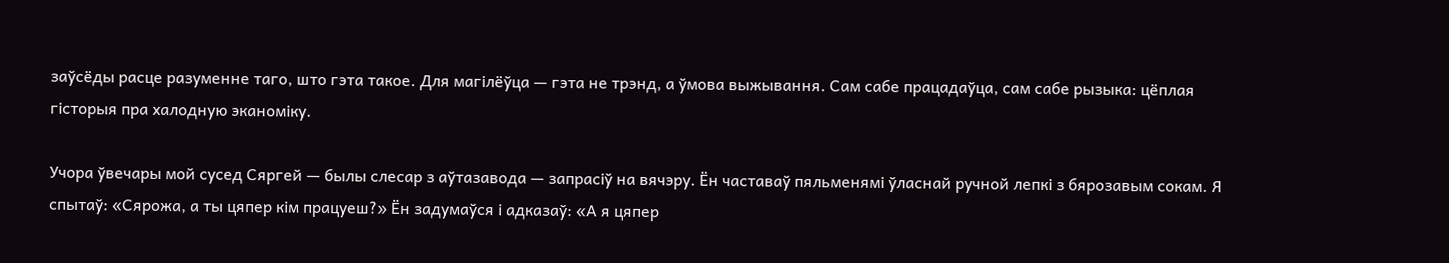заўсёды расце разуменне таго, што гэта такое. Для магілёўца — гэта не трэнд, а ўмова выжывання. Сам сабе працадаўца, сам сабе рызыка: цёплая гісторыя пра халодную эканоміку.

Учора ўвечары мой сусед Сяргей — былы слесар з аўтазавода — запрасіў на вячэру. Ён частаваў пяльменямі ўласнай ручной лепкі з бярозавым сокам. Я спытаў: «Сярожа, а ты цяпер кім працуеш?» Ён задумаўся і адказаў: «А я цяпер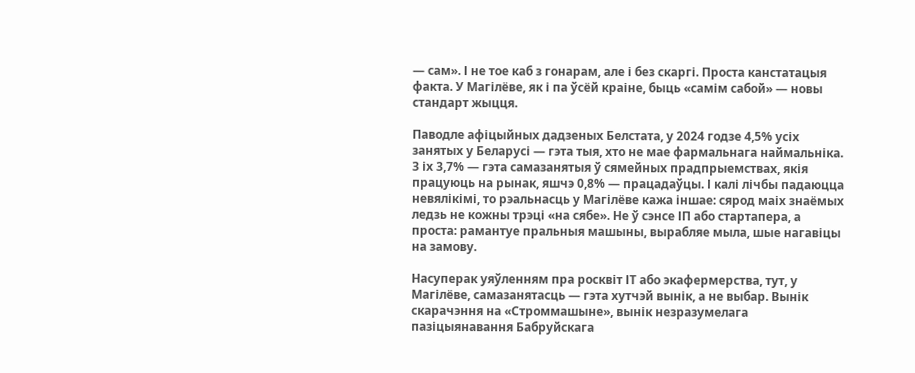— сам». І не тое каб з гонарам, але і без скаргі. Проста канстатацыя факта. У Магілёве, як і па ўсёй краіне, быць «самім сабой» — новы стандарт жыцця.

Паводле афіцыйных дадзеных Белстата, у 2024 годзе 4,5% усіх занятых у Беларусі — гэта тыя, хто не мае фармальнага наймальніка. З іх 3,7% — гэта самазанятыя ў сямейных прадпрыемствах, якія працуюць на рынак, яшчэ 0,8% — працадаўцы. І калі лічбы падаюцца невялікімі, то рэальнасць у Магілёве кажа іншае: сярод маіх знаёмых ледзь не кожны трэці «на сябе». Не ў сэнсе ІП або стартапера, а проста: рамантуе пральныя машыны, вырабляе мыла, шые нагавіцы на замову.

Насуперак уяўленням пра росквіт ІТ або экафермерства, тут, у Магілёве, самазанятасць — гэта хутчэй вынік, а не выбар. Вынік скарачэння на «Строммашыне», вынік незразумелага пазіцыянавання Бабруйскага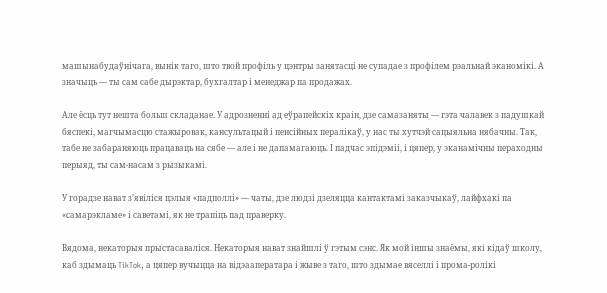машынабудаўнічага, вынік таго, што твой профіль у цэнтры занятасці не супадае з профілем рэальнай эканомікі. А значыць — ты сам сабе дырэктар, бухгалтар і менеджар па продажах.

Але ёсць тут нешта больш складанае. У адрозненні ад еўрапейскіх краін, дзе самазаняты — гэта чалавек з падушкай бяспекі, магчымасцю стажыровак, кансультацый і пенсійных пералікаў, у нас ты хутчэй сацыяльна нябачны. Так, табе не забараняюць працаваць на сябе — але і не дапамагаюць. І падчас эпідэміі, і цяпер, у эканамічны пераходны перыяд, ты сам-насам з рызыкамі.

У горадзе нават з’явіліся цэлыя «падполлі» — чаты, дзе людзі дзеляцца кантактамі заказчыкаў, лайфхакі па «самарэкламе» і саветамі, як не трапіць пад праверку.

Вядома, некаторыя прыстасаваліся. Некаторыя нават знайшлі ў гэтым сэнс. Як мой іншы знаёмы, які кідаў школу, каб здымаць TikTok, а цяпер вучыцца на відэааператара і жыве з таго, што здымае вяселлі і прома-ролікі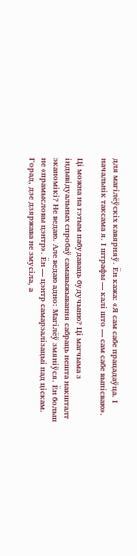для магілёўскіх кавярняў. Ён кажа: «Я сам сабе працадаўца. І начальнік таксама я. І штрафы — калі што — сам сабе выпісваю».

Ці можна на гэтым пабудаваць будучыню? Ці магчыма з індывідуальных спробаў самавыжывання сабраць нешта накшталт эканомікі? Не ведаю. Але ведаю адно: Магілёў змяніўся. Ён больш не «прамысловы цэнтр». Ён — цэнтр самарэалізацыі пад ціскам. Горад, дзе дзяржава не змусіла, а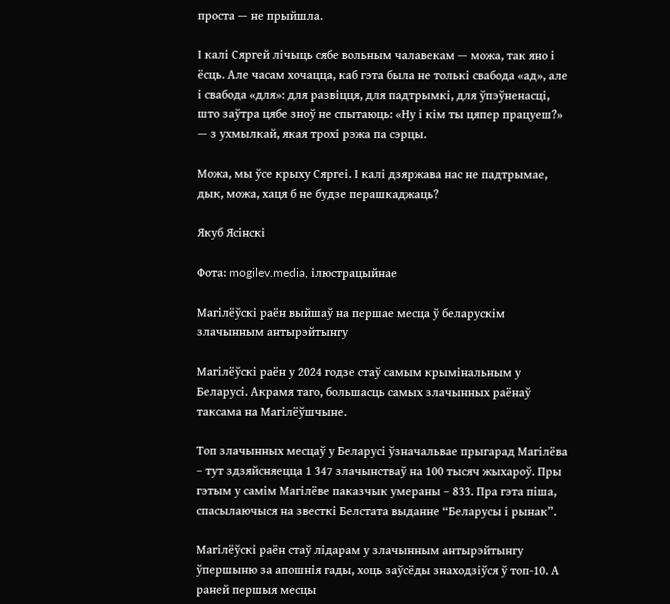проста — не прыйшла.

І калі Сяргей лічыць сябе вольным чалавекам — можа, так яно і ёсць. Але часам хочацца, каб гэта была не толькі свабода «ад», але і свабода «для»: для развіцця, для падтрымкі, для ўпэўненасці, што заўтра цябе зноў не спытаюць: «Ну і кім ты цяпер працуеш?» — з ухмылкай, якая трохі рэжа па сэрцы.

Можа, мы ўсе крыху Сяргеі. І калі дзяржава нас не падтрымае, дык, можа, хаця б не будзе перашкаджаць?

Якуб Ясінскі

Фота: mogilev.media, ілюстрацыйнае

Магілёўскі раён выйшаў на першае месца ў беларускім злачынным антырэйтынгу

Магілёўскі раён у 2024 годзе стаў самым крымінальным у Беларусі. Акрамя таго, большасць самых злачынных раёнаў таксама на Магілёўшчыне.

Топ злачынных месцаў у Беларусі ўзначальвае прыгарад Магілёва – тут здзяйсняецца 1 347 злачынстваў на 100 тысяч жыхароў. Пры гэтым у самім Магілёве паказчык умераны – 833. Пра гэта піша, спасылаючыся на звесткі Белстата выданне “Беларусы і рынак”.

Магілёўскі раён стаў лідарам у злачынным антырэйтынгу ўпершыню за апошнія гады, хоць заўсёды знаходзіўся ў топ-10. А раней першыя месцы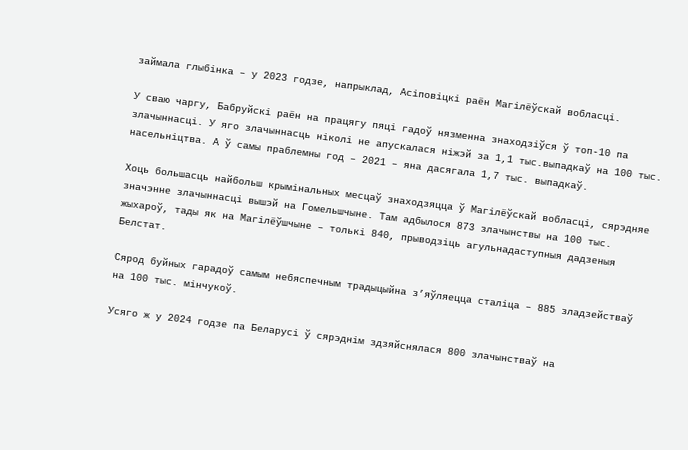займала глыбінка – у 2023 годзе, напрыклад, Асіповіцкі раён Магілёўскай вобласці.

У сваю чаргу, Бабруйскі раён на працягу пяці гадоў нязменна знаходзіўся ў топ-10 па злачыннасці. У яго злачыннасць ніколі не апускалася ніжэй за 1,1 тыс.выпадкаў на 100 тыс. насельніцтва. А ў самы праблемны год – 2021 – яна дасягала 1,7 тыс. выпадкаў.

Хоць большасць найбольш крымінальных месцаў знаходзяцца ў Магілёўскай вобласці, сярэдняе значэнне злачыннасці вышэй на Гомельшчыне. Там адбылося 873 злачынствы на 100 тыс. жыхароў, тады як на Магілёўшчыне – толькі 840, прыводзіць агульнадаступныя дадзеныя Белстат.

Сярод буйных гарадоў самым небяспечным традыцыйна з’яўляецца сталіца – 885 зладзействаў на 100 тыс. мінчукоў.

Усяго ж у 2024 годзе па Беларусі ў сярэднім здзяйснялася 800 злачынстваў на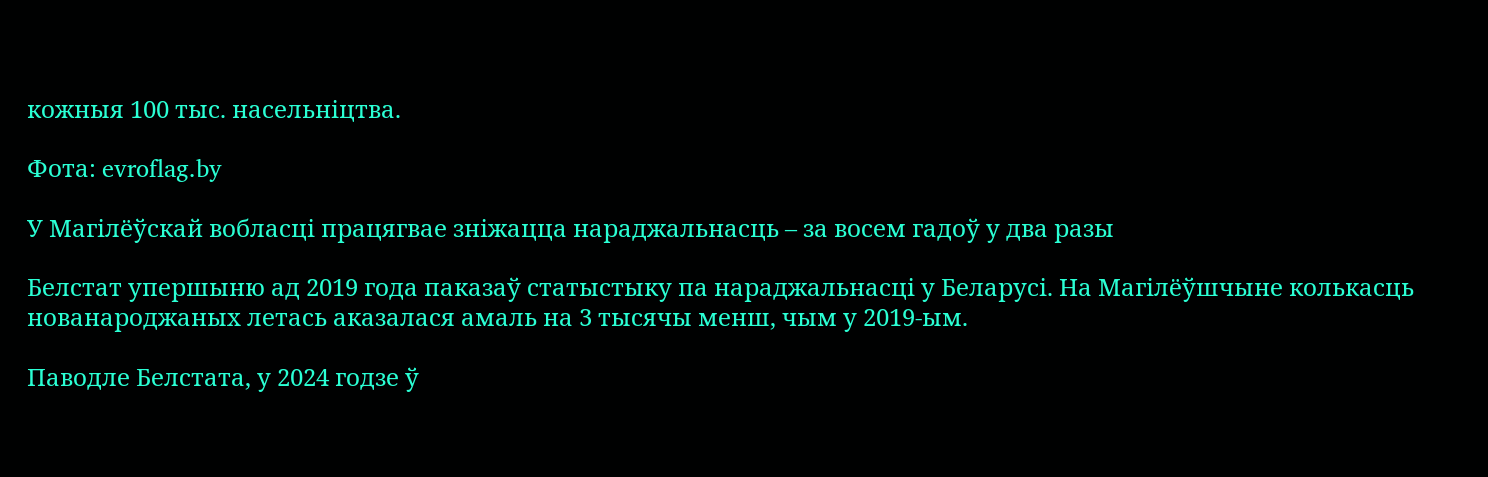кожныя 100 тыс. насельніцтва.

Фота: evroflag.by

У Магілёўскай вобласці працягвае зніжацца нараджальнасць – за восем гадоў у два разы

Белстат упершыню ад 2019 года паказаў статыстыку па нараджальнасці у Беларусі. На Магілёўшчыне колькасць нованароджаных летась аказалася амаль на 3 тысячы менш, чым у 2019-ым.

Паводле Белстата, у 2024 годзе ў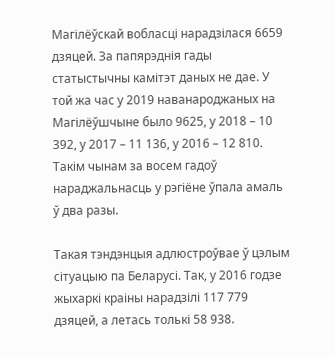Магілёўскай вобласці нарадзілася 6659 дзяцей. За папярэднія гады статыстычны камітэт даных не дае. У той жа час у 2019 наванароджаных на Магілёўшчыне было 9625, у 2018 – 10 392, у 2017 – 11 136, у 2016 – 12 810. Такім чынам за восем гадоў нараджальнасць у рэгіёне ўпала амаль ў два разы.

Такая тэндэнцыя адлюстроўвае ў цэлым сітуацыю па Беларусі. Так, у 2016 годзе жыхаркі краіны нарадзілі 117 779 дзяцей, а летась толькі 58 938.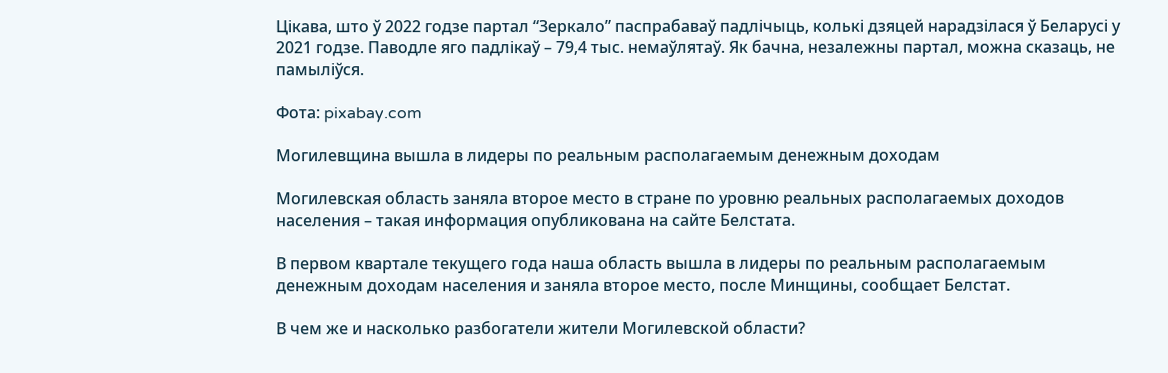Цікава, што ў 2022 годзе партал “Зеркало” паспрабаваў падлічыць, колькі дзяцей нарадзілася ў Беларусі у 2021 годзе. Паводле яго падлікаў – 79,4 тыс. немаўлятаў. Як бачна, незалежны партал, можна сказаць, не памыліўся.

Фота: pixabay.com

Могилевщина вышла в лидеры по реальным располагаемым денежным доходам

Могилевская область заняла второе место в стране по уровню реальных располагаемых доходов населения – такая информация опубликована на сайте Белстата.

В первом квартале текущего года наша область вышла в лидеры по реальным располагаемым денежным доходам населения и заняла второе место, после Минщины, сообщает Белстат.

В чем же и насколько разбогатели жители Могилевской области?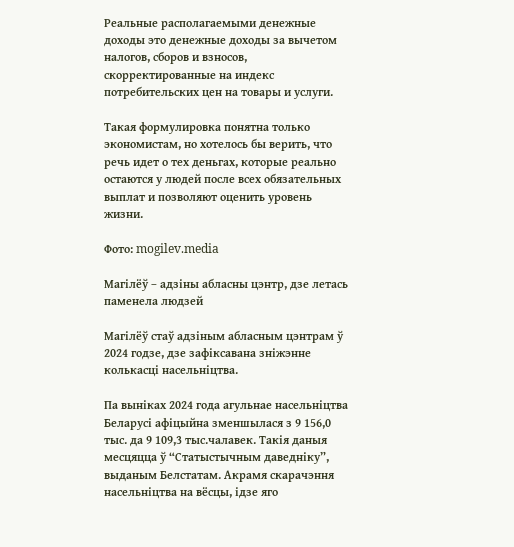Реальные располагаемыми денежные доходы это денежные доходы за вычетом налогов, сборов и взносов, скорректированные на индекс потребительских цен на товары и услуги.

Такая формулировка понятна только экономистам, но хотелось бы верить, что речь идет о тех деньгах, которые реально остаются у людей после всех обязательных выплат и позволяют оценить уровень жизни.

Фото: mogilev.media

Магілёў – адзіны абласны цэнтр, дзе летась паменела людзей

Магілёў стаў адзіным абласным цэнтрам ў 2024 годзе, дзе зафіксавана зніжэнне колькасці насельніцтва.

Па выніках 2024 года агульнае насельніцтва Беларусі афіцыйна зменшылася з 9 156,0 тыс. да 9 109,3 тыс.чалавек. Такія даныя месцяцца ў “Статыстычным даведніку”, выданым Белстатам. Акрамя скарачэння насельніцтва на вёсцы, ідзе яго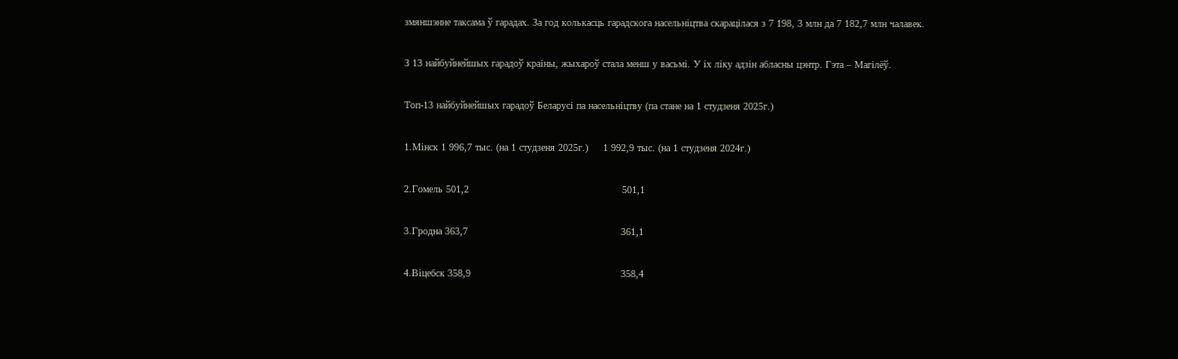змяншэнне таксама ў гарадах. За год колькасць гарадскога насельніцтва скарацілася з 7 198, 3 млн да 7 182,7 млн чалавек.

З 13 найбуйнейшых гарадоў краіны, жыхароў стала менш у васьмі. У іх ліку адзін абласны цэнтр. Гэта – Магілёў.

Топ-13 найбуйнейшых гарадоў Беларусі па насельніцтву (па стане на 1 студзеня 2025г.)

1.Мінск 1 996,7 тыс. (на 1 студзеня 2025г.)     1 992,9 тыс. (на 1 студзеня 2024г.)

2.Гомель 501,2                                                   501,1

3.Гродна 363,7                                                   361,1

4.Віцебск 358,9                                                  358,4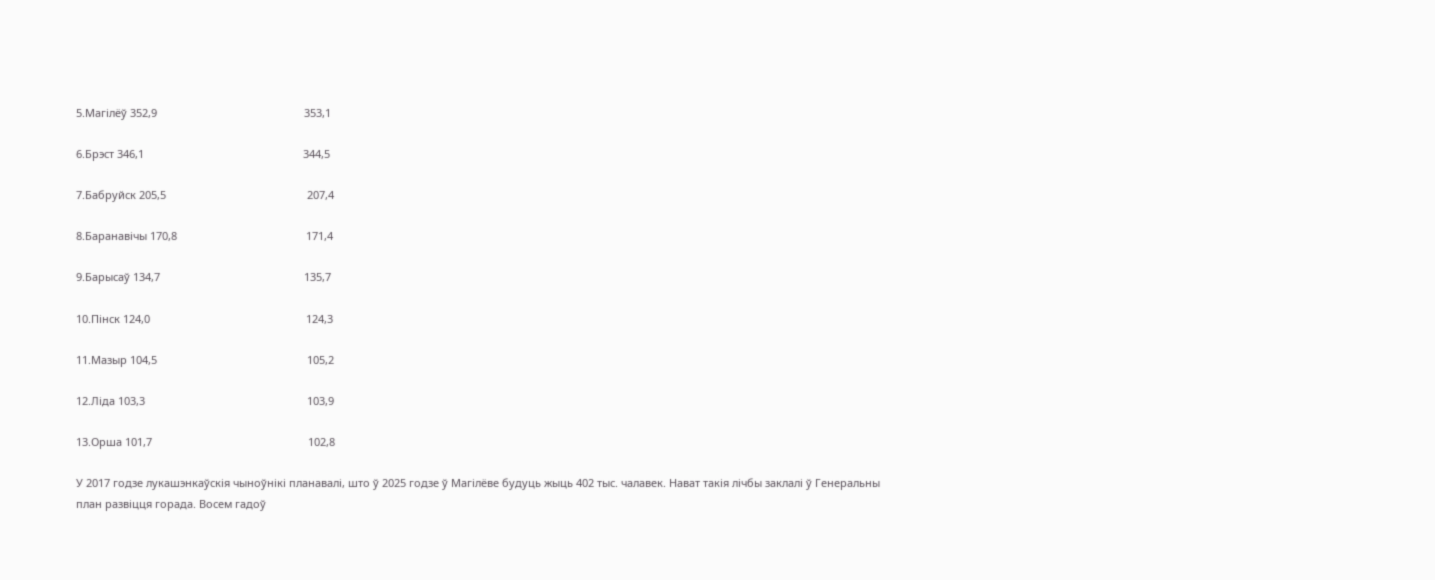5.Магілёў 352,9                                                 353,1

6.Брэст 346,1                                                     344,5

7.Бабруйск 205,5                                               207,4

8.Баранавічы 170,8                                           171,4

9.Барысаў 134,7                                                135,7

10.Пінск 124,0                                                    124,3

11.Мазыр 104,5                                                  105,2

12.Ліда 103,3                                                      103,9

13.Орша 101,7                                                    102,8

У 2017 годзе лукашэнкаўскія чыноўнікі планавалі, што ў 2025 годзе ў Магілёве будуць жыць 402 тыс. чалавек. Нават такія лічбы заклалі ў Генеральны план развіцця горада. Восем гадоў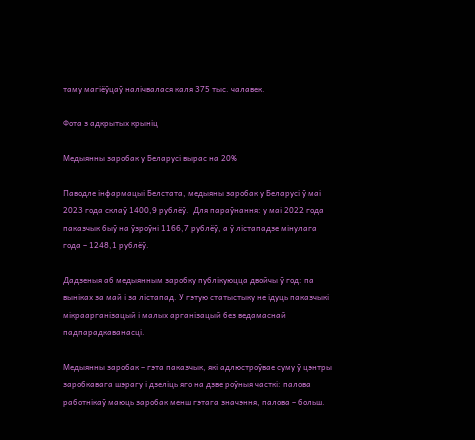таму магіёўцаў налічвалася каля 375 тыс. чалавек.

Фота з адкрытых крыніц

Медыянны заробак у Беларусі вырас на 20%

Паводле інфармацыі Белстата, медыяны заробак у Беларусі ў маі 2023 года склаў 1400,9 рублёў.  Для параўнання: у маі 2022 года паказчык быў на ўзроўні 1166,7 рублёў, а ў лістападзе мінулага года – 1248,1 рублёў.

Дадзеныя аб медыянным заробку публікуюцца двойчы ў год: па выніках за май і за лістапад. У гэтую статыстыку не ідуць паказчыкі мікраарганізацый і малых арганізацый без ведамаснай падпарадкаванасці.

Медыянны заробак – гэта паказчык, які адлюстроўвае суму ў цэнтры заробкавага шэрагу і дзеліць яго на дзве роўныя часткі: палова работнікаў маюць заробак менш гэтага значэння, палова – больш.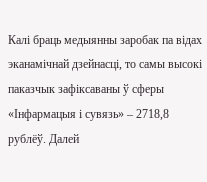Калі браць медыянны заробак па відах эканамічнай дзейнасці, то самы высокі паказчык зафіксаваны ў сферы «Інфармацыя і сувязь» – 2718,8 рублёў. Далей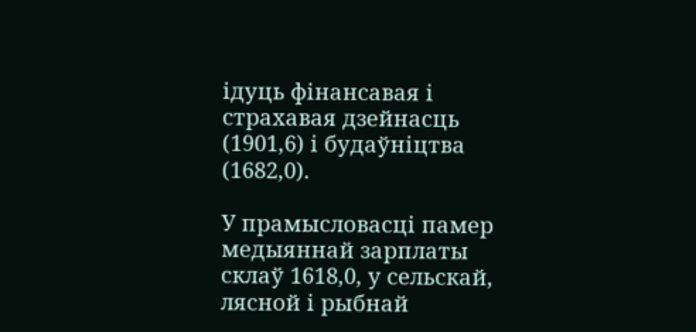ідуць фінансавая і страхавая дзейнасць (1901,6) і будаўніцтва (1682,0).

У прамысловасці памер медыяннай зарплаты склаў 1618,0, у сельскай, лясной і рыбнай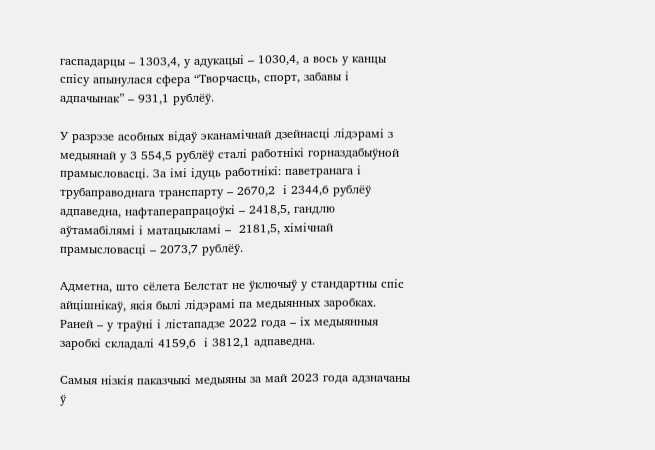гаспадарцы – 1303,4, у адукацыі – 1030,4, а вось у канцы спісу апынулася сфера “Творчасць, спорт, забавы і адпачынак” – 931,1 рублёў.

У разрэзе асобных відаў эканамічнай дзейнасці лідэрамі з медыянай у 3 554,5 рублёў сталі работнікі горназдабыўной прамысловасці. За імі ідуць работнікі: паветранага і трубаправоднага транспарту – 2670,2  і 2344,6 рублёў адпаведна, нафтаперапрацоўкі – 2418,5, гандлю аўтамабілямі і матацыкламі –  2181,5, хімічнай прамысловасці – 2073,7 рублёў.

Адметна, што сёлета Белстат не ўключыў у стандартны спіс айцішнікаў, якія былі лідэрамі па медыянных заробках. Раней – у траўні і лістападзе 2022 года – іх медыянныя заробкі складалі 4159,6  і 3812,1 адпаведна.

Самыя нізкія паказчыкі медыяны за май 2023 года адзначаны ў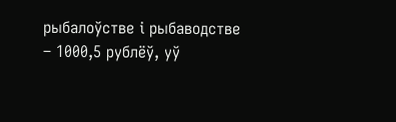рыбалоўстве і рыбаводстве – 1000,5 рублёў, уў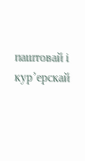паштовай і кур’ерскай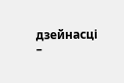дзейнасці –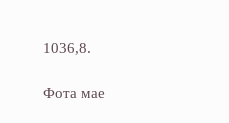1036,8.

Фота мае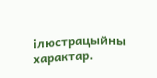ілюстрацыйны характар.